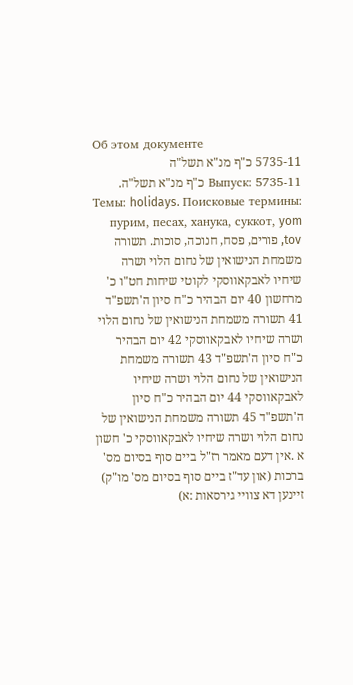Об этом документе
5735-11 כ"ף מנ"א תשל"ה
Выпуск: 5735-11 כ"ף מנ"א תשל"ה. Темы: holidays. Поисковые термины: пурим, песах, ханука, суккот, yom tov, פורים, פסח, חנוכה, סוכות. תשורה משמחת הנישואין של נחום הלוי ושרה שיחיו לאבקאווסקי לקוטי שיחות חט"ו כ' מרחשון 40 יום הבהיר כ"ח סיון ה'תשפ"ד 41 תשורה משמחת הנישואין של נחום הלוי ושרה שיחיו לאבקאווסקי 42 יום הבהיר כ"ח סיון ה'תשפ"ד 43 תשורה משמחת הנישואין של נחום הלוי ושרה שיחיו לאבקאווסקי 44 יום הבהיר כ"ח סיון ה'תשפ"ד 45 תשורה משמחת הנישואין של נחום הלוי ושרה שיחיו לאבקאווסקי כ' חשון א .אין דעם מאמר רז"ל ביים סוף בסיום מס' ברכות (און עד"ז ביים סוף בסיום מס' מו"ק) זיינען דא צוויי גירסאות :א)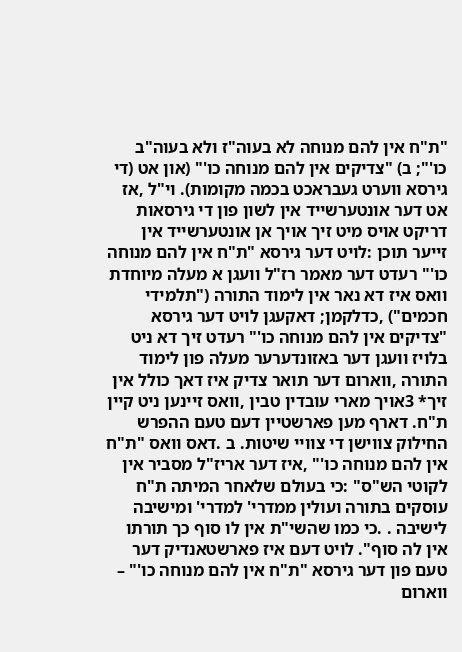"ת"ח אין להם מנוחה לא בעוה"ז ולא בעוה"ב כו'"; ב) "צדיקים אין להם מנוחה כו'" (און אט (די גירסא ווערט געבראכט בכמה מקומות). וי"ל ,אז אט דער אונטערשייד אין לשון פון די גירסאות דריקט אויס מיט זיך אויך אן אונטערשייד אין זייער תוכן :לויט דער גירסא "ת"ח אין להם מנוחה כו'" רעדט דער מאמר רז"ל וועגן א מעלה מיוחדת וואס איז דא נאר אין לימוד התורה ("תלמידי חכמים") ,כדלקמן; דאקעגן לויט דער גירסא "צדיקים אין להם מנוחה כו'" רעדט זיך דא ניט בלויז וועגן דער באזונדערער מעלה פון לימוד התורה ,ווארום דער תואר צדיק איז דאך כולל אין זיך* 3אויך מארי עובדין טבין ,וואס זיינען ניט קיין ת"ח. דארף מען פארשטיין דעם טעם ההפרש החילוק צווישן די צוויי שיטות. ב .דאס וואס "ת"ח אין להם מנוחה כו'" ,איז דער אריז"ל מסביר אין לקוטי הש"ס" :כי בעולם שלאחר המיתה ת"ח עוסקים בתורה ועולין ממדרי' למדרי' ומישיבה לישיבה . .כי כמו שהשי"ת אין לו סוף כך תורתו אין לה סוף". לויט דעם איז פארשטאנדיק דער טעם פון דער גירסא "ת"ח אין להם מנוחה כו'" – ווארום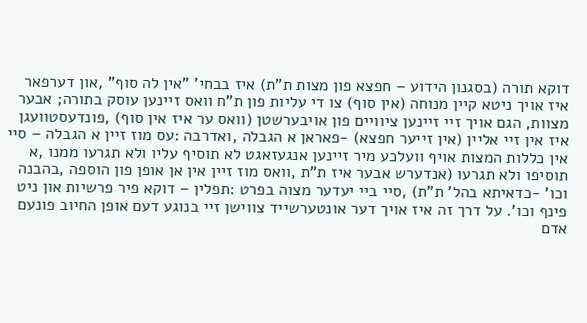דוקא תורה (בסגנון הידוע – חפצא פון מצות ת"ת) איז בבחי' "אין לה סוף" ,און דערפאר איז אויך ניטא קיין מנוחה (אין סוף) צו די עליות פון ת"ח וואס זיינען עוסק בתורה; אבער מצוות, הגם אויך זיי זיינען ציוויים פון אויבערשטן (וואס ער איז אין סוף) ,פונדעסטוועגן איז אין זיי אליין (אין זייער חפצא) -פאראן א הגבלה ,ואדרבה :עס מוז זיין א הגבלה – סיי אין כללות המצות אויף וועלכע מיר זיינען אנגעזאגט לא תוסיף עליו ולא תגרעו ממנו ,א תוסיפו ולא תגרעו (אנדערש אבער איז ת"ת ,וואס מוז זיין אין אן אופן פון הוספה ,בהבנה וכו' -כדאיתא בהל' ת"ת) ,סיי ביי יעדער מצוה בפרט :תפלין – דוקא פיר פרשיות און ניט פינף וכו'. על דרך זה איז אויך דער אונטערשייד צווישן זיי בנוגע דעם אופן החיוב פונעם אדם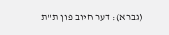(גברא): דער חיוב פון ת"ת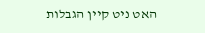האט ניט קיין הגבלות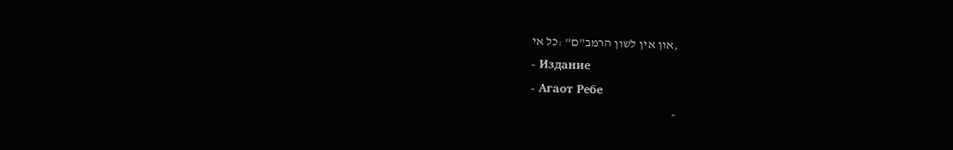,און אין לשון הרמב"ם" :כל אי
- Издание
- Агаот Ребе
-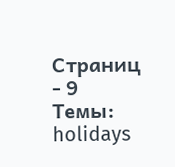Страниц
- 9
Темы: holidays